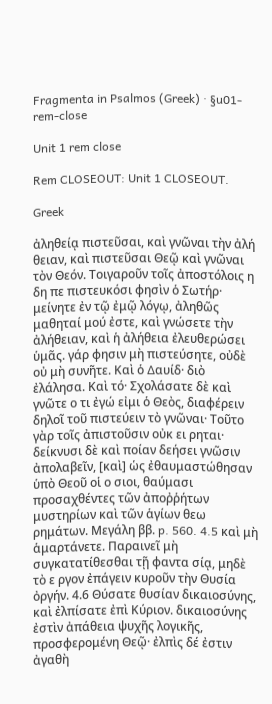Fragmenta in Psalmos (Greek) · §u01-rem-close

Unit 1 rem close

Rem CLOSEOUT: Unit 1 CLOSEOUT.

Greek

ἀληθείᾳ πιστεῦσαι, καὶ γνῶναι τὴν ἀλή θειαν, καὶ πιστεῦσαι Θεῷ καὶ γνῶναι τὸν Θεόν. Τοιγαροῦν τοῖς ἀποστόλοις η δη πε πιστευκόσι φησὶν ὁ Σωτήρ· μείνητε ἐν τῷ ἐμῷ λόγῳ, ἀληθῶς μαθηταί μού ἐστε, καὶ γνώσετε τὴν ἀλήθειαν, καὶ ἡ ἀλήθεια ἐλευθερώσει ὑμᾶς. γάρ φησιν μὴ πιστεύσητε, οὐδὲ οὐ μὴ συνῆτε. Καὶ ὁ ∆αυίδ· διὸ ἐλάλησα. Καὶ τό· Σχολάσατε δὲ καὶ γνῶτε ο τι ἐγώ εἰμι ὁ Θεὸς, διαφέρειν δηλοῖ τοῦ πιστεύειν τὸ γνῶναι· Τοῦτο γὰρ τοῖς ἀπιστοῦσιν οὐκ ει ρηται· δείκνυσι δὲ καὶ ποίαν δεήσει γνῶσιν ἀπολαβεῖν, [καὶ] ὡς ἐθαυμαστώθησαν ὑπὸ Θεοῦ οἱ ο σιοι, θαύμασι προσαχθέντες τῶν ἀποῤῥήτων μυστηρίων καὶ τῶν ἁγίων θεω ρημάτων. Μεγάλη ββ. p. 560. 4.5 καὶ μὴ ἁμαρτάνετε. Παραινεῖ μὴ συγκατατίθεσθαι τῇ φαντα σίᾳ, μηδὲ τὸ ε ργον ἐπάγειν κυροῦν τὴν Θυσία ὀργήν. 4.6 Θύσατε θυσίαν δικαιοσύνης, καὶ ἐλπίσατε ἐπὶ Κύριον. δικαιοσύνης ἐστὶν ἀπάθεια ψυχῆς λογικῆς, προσφερομένη Θεῷ· ἐλπὶς δέ ἐστιν ἀγαθὴ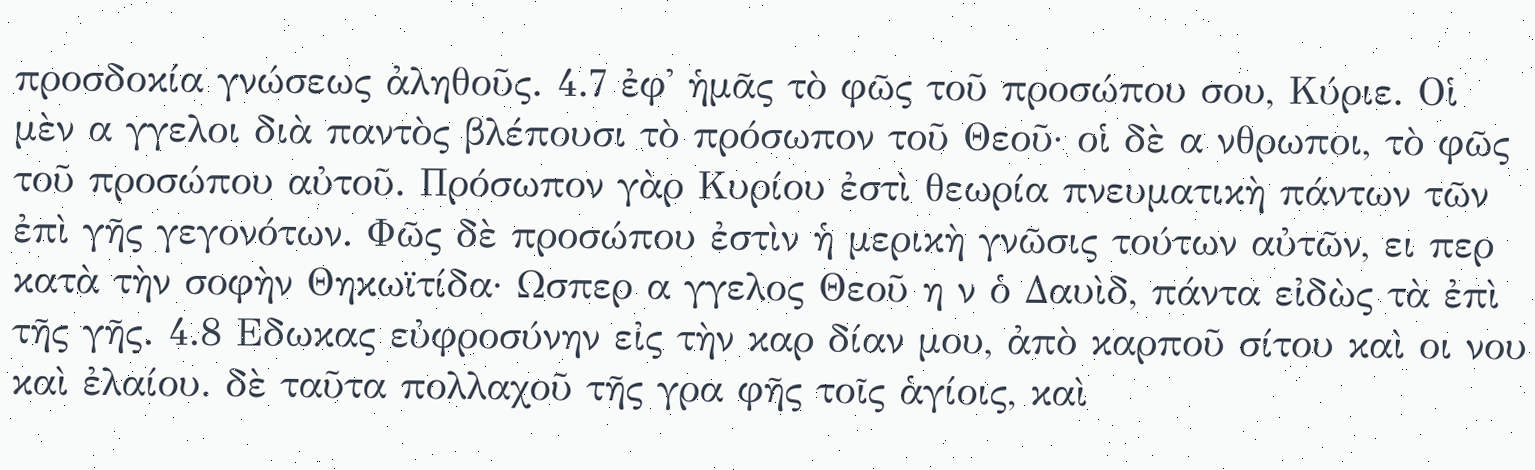προσδοκία γνώσεως ἀληθοῦς. 4.7 ἐφ' ἡμᾶς τὸ φῶς τοῦ προσώπου σου, Κύριε. Οἱ μὲν α γγελοι διὰ παντὸς βλέπουσι τὸ πρόσωπον τοῦ Θεοῦ· οἱ δὲ α νθρωποι, τὸ φῶς τοῦ προσώπου αὐτοῦ. Πρόσωπον γὰρ Κυρίου ἐστὶ θεωρία πνευματικὴ πάντων τῶν ἐπὶ γῆς γεγονότων. Φῶς δὲ προσώπου ἐστὶν ἡ μερικὴ γνῶσις τούτων αὐτῶν, ει περ κατὰ τὴν σοφὴν Θηκωϊτίδα· Ωσπερ α γγελος Θεοῦ η ν ὁ ∆αυὶδ, πάντα εἰδὼς τὰ ἐπὶ τῆς γῆς. 4.8 Εδωκας εὐφροσύνην εἰς τὴν καρ δίαν μου, ἀπὸ καρποῦ σίτου καὶ οι νου καὶ ἐλαίου. δὲ ταῦτα πολλαχοῦ τῆς γρα φῆς τοῖς ἁγίοις, καὶ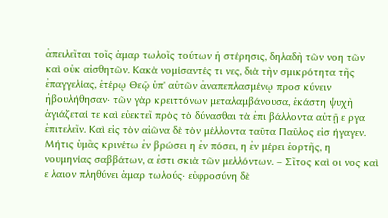ἀπειλεῖται τοῖς ἁμαρ τωλοῖς τούτων ἡ στέρησις, δηλαδὴ τῶν νοη τῶν καὶ οὐκ αἰσθητῶν. Κακὰ νομίσαντές τι νες, διὰ τὴν σμικρότητα τῆς ἐπαγγελίας, ἑτέρῳ Θεῷ ὑπ' αὐτῶν ἀναπεπλασμένῳ προσ κύνειν ἠβουλήθησαν· τῶν γὰρ κρειττόνων μεταλαμβάνουσα, ἑκάστη ψυχὴ ἁγιάζεταί τε καὶ εὐεκτεῖ πρὸς τὸ δύνασθαι τὰ ἐπι βάλλοντα αὐτῇ ε ργα ἐπιτελεῖν. Καὶ εἰς τὸν αἰῶνα δὲ τὸν μέλλοντα ταῦτα Παῦλος εἰσ ήγαγεν. Μήτις ὑμᾶς κρινέτω ἐν βρώσει η ἐν πόσει, η ἐν μέρει ἑορτῆς, η νουμηνίας σαββάτων, α ἐστι σκιὰ τῶν μελλόντων. – Σῖτος καὶ οι νος καὶ ε λαιον πληθύνει ἁμαρ τωλούς· εὐφροσύνη δὲ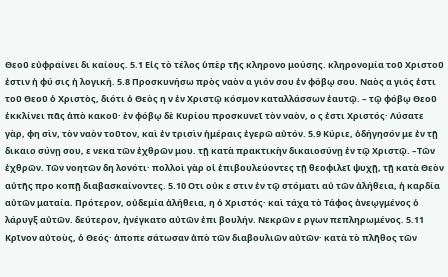Θεοῦ εὐφραίνει δι καίους. 5.1 Εἰς τὸ τέλος ὑπὲρ τῆς κληρονο μούσης. κληρονομία τοῦ Χριστοῦ ἐστιν ἡ φύ σις ἡ λογική. 5.8 Προσκυνήσω πρὸς ναὸν α γιόν σου ἐν φόβῳ σου. Ναὸς α γιός ἐστι τοῦ Θεοῦ ὁ Χριστὸς, διότι ὁ Θεὸς η ν ἐν Χριστῷ κόσμον καταλλάσσων ἑαυτῷ. – τῷ φόβῳ Θεοῦ ἐκκλίνει πᾶς ἀπὸ κακοῦ· ἐν φόβῳ δὲ Κυρίου προσκυνεῖ τὸν ναὸν, ο ς ἐστι Χριστός· Λύσατε γὰρ, φη σὶν, τὸν ναὸν τοῦτον, καὶ ἐν τρισὶν ἡμέραις ἐγερῶ αὐτόν. 5.9 Κύριε, ὁδήγησόν με ἐν τῇ δικαιο σύνῃ σου, ε νεκα τῶν ἐχθρῶν μου. τῇ κατὰ πρακτικὴν δικαιοσύνῃ ἐν τῷ Χριστῷ. –Τῶν ἐχθρῶν. Τῶν νοητῶν δη λονότι· πολλοὶ γὰρ οἱ ἐπιβουλεύοντες τῇ θεοφιλεῖ ψυχῇ, τῇ κατὰ Θεὸν αὐτῆς προ κοπῇ διαβασκαίνοντες. 5.10 Οτι οὐκ ε στιν ἐν τῷ στόματι αὐ τῶν ἀλήθεια, ἡ καρδία αὐτῶν ματαία. Πρότερον, οὐδεμία ἀλήθεια, η ὁ Χριστός· καὶ τάχα τὸ Τάφος ἀνεῳγμένος ὁ λάρυγξ αὐτῶν. δεύτερον, ἠνέγκατο αὐτῶν ἐπι βουλήν. Νεκρῶν ε ργων πεπληρωμένος. 5.11 Κρῖνον αὐτοὺς, ὁ Θεός· ἀποπε σάτωσαν ἀπὸ τῶν διαβουλιῶν αὐτῶν· κατὰ τὸ πλῆθος τῶν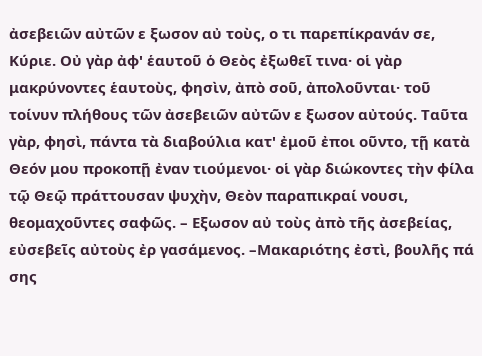ἀσεβειῶν αὐτῶν ε ξωσον αὐ τοὺς, ο τι παρεπίκρανάν σε, Κύριε. Οὐ γὰρ ἀφ' ἑαυτοῦ ὁ Θεὸς ἐξωθεῖ τινα· οἱ γὰρ μακρύνοντες ἑαυτοὺς, φησὶν, ἀπὸ σοῦ, ἀπολοῦνται· τοῦ τοίνυν πλήθους τῶν ἀσεβειῶν αὐτῶν ε ξωσον αὐτούς. Ταῦτα γὰρ, φησὶ, πάντα τὰ διαβούλια κατ' ἐμοῦ ἐποι οῦντο, τῇ κατὰ Θεόν μου προκοπῇ ἐναν τιούμενοι· οἱ γὰρ διώκοντες τὴν φίλα τῷ Θεῷ πράττουσαν ψυχὴν, Θεὸν παραπικραί νουσι, θεομαχοῦντες σαφῶς. – Εξωσον αὐ τοὺς ἀπὸ τῆς ἀσεβείας, εὐσεβεῖς αὐτοὺς ἐρ γασάμενος. –Μακαριότης ἐστὶ, βουλῆς πά σης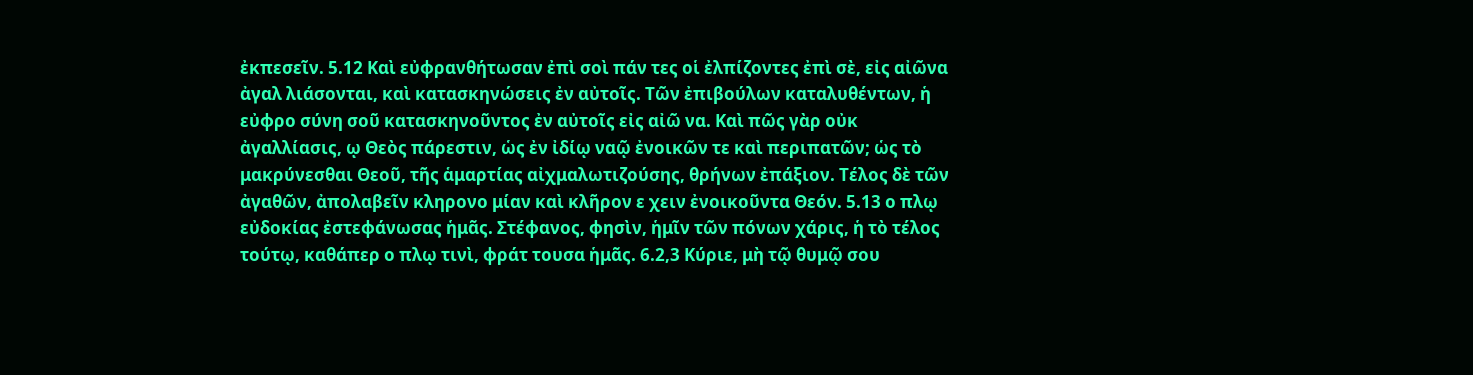ἐκπεσεῖν. 5.12 Καὶ εὐφρανθήτωσαν ἐπὶ σοὶ πάν τες οἱ ἐλπίζοντες ἐπὶ σὲ, εἰς αἰῶνα ἀγαλ λιάσονται, καὶ κατασκηνώσεις ἐν αὐτοῖς. Τῶν ἐπιβούλων καταλυθέντων, ἡ εὐφρο σύνη σοῦ κατασκηνοῦντος ἐν αὐτοῖς εἰς αἰῶ να. Καὶ πῶς γὰρ οὐκ ἀγαλλίασις, ῳ Θεὸς πάρεστιν, ὡς ἐν ἰδίῳ ναῷ ἐνοικῶν τε καὶ περιπατῶν; ὡς τὸ μακρύνεσθαι Θεοῦ, τῆς ἁμαρτίας αἰχμαλωτιζούσης, θρήνων ἐπάξιον. Τέλος δὲ τῶν ἀγαθῶν, ἀπολαβεῖν κληρονο μίαν καὶ κλῆρον ε χειν ἐνοικοῦντα Θεόν. 5.13 ο πλῳ εὐδοκίας ἐστεφάνωσας ἡμᾶς. Στέφανος, φησὶν, ἡμῖν τῶν πόνων χάρις, ἡ τὸ τέλος τούτῳ, καθάπερ ο πλῳ τινὶ, φράτ τουσα ἡμᾶς. 6.2,3 Κύριε, μὴ τῷ θυμῷ σου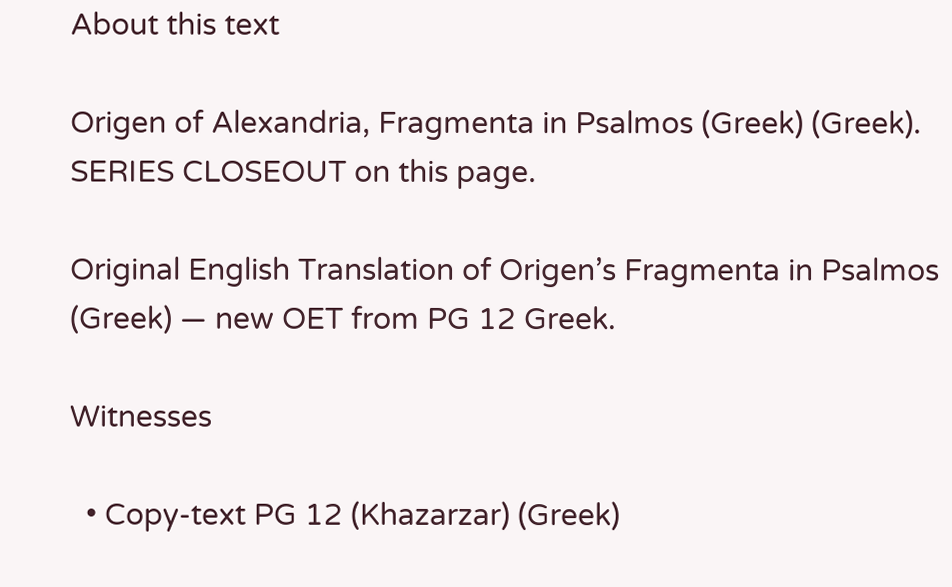About this text

Origen of Alexandria, Fragmenta in Psalmos (Greek) (Greek). SERIES CLOSEOUT on this page.

Original English Translation of Origen’s Fragmenta in Psalmos (Greek) — new OET from PG 12 Greek.

Witnesses

  • Copy-text PG 12 (Khazarzar) (Greek)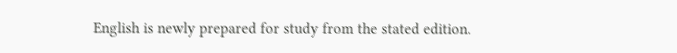English is newly prepared for study from the stated edition.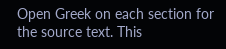Open Greek on each section for the source text. This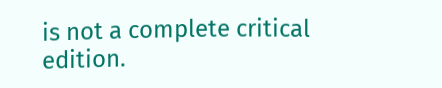is not a complete critical edition.